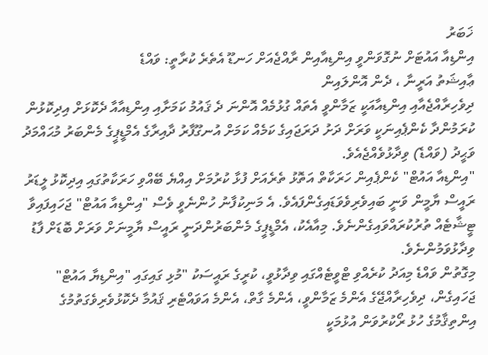ޚަބަރު
އިންޑިއާ އައުޓަށް ނުގޮވަންވީ އިންޑިއާއިން ރާއްޖެއަށް ހަނޑޫ އެތެރެ ކުރާތީ: ވައްޑެ
ޢާއިޝަތު އަރީނާ ، ދެން އޮންލައިން
ދިވެހިރާއްޖެއާއި އިންޑިއާއަކީ ޒަމާންވީ އެތައް ގުޅުމެއް އޮންނަ ދެ ޤައުމު ކަމަށާއި އިންޑިއާއާ ދެކޮޅަށް އިދިކޮޅުން ކުރަމުންދާ ކެންޕެއިނަކީ ވަރަށް ދަށު ދަރަޖައިގެ ކަމެއް ކަމަށް އުނގޫފާރު ދާއިރާގެ އެމްޑީޕީގެ މެންބަރު މުޙައްމަދު ވަޙީދު (ވައްޑެ) ވިދާޅުވެއްޖެއެވެ.
"އިންޑިއާ އައުޓް" ކެންޕެއިން ހަރަކާތް އަތޮޅު ތެރެއަށް ފުޅާ ކުރުމަށް އިއްޔެ ބޭއްވި ހަރަކާތުގައި އިދިކޮޅު ލީޑަރު ރައީސް ޔާމީން ވަނީ ބައިވެރިވެވަޑައިގެންފައެވެ. އެ މަނިކުފާނު ހުންނެވީ ވެސް "އިންޑިއާ އައުޓް" ޖަހައިފައިވާ ޓީޝާޓެއް ތުރުކުރައްވައިގެންނެވެ. މިއާއެކު، އެމްޑީޕީގެ މެންބަރުންދަނީ ރައީސް ޔާމީނަށް ވަރަށް ބޮޑަށް ފާޑު ވިދާޅުވަމުންނެވެ.
މިގޮތުން ވައްޑެ މިއަދު ކުރެއްވި ޓްވީޓެއްގައި ވިދާޅުވީ، ކުރީގެ ރައީސަކު "މުޅި ގައިގައި "އިންޑިޔާ އައުޓް" ޖަހައިގެން، ދިވެހިރާއްޖޭގެ އެންމެ ޒަމާންވީ، އެންމެ ގާތް، އެންމެ އަވައްޓެރި ޤައުމާ ދެކޮޅުވެރިވެގަތުމުގެ އިންތިޤާމުގެ ހުޅު ރޯކުރުވަން އުޅުމަކީ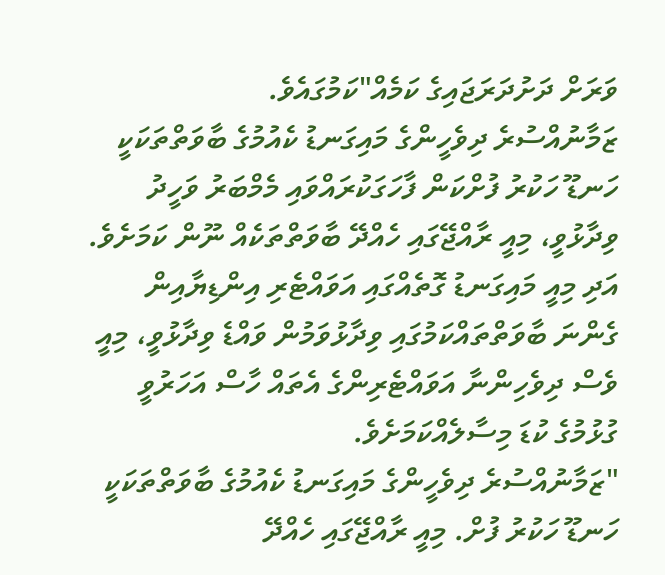ވަރަށް ދަށުދަރަޖައިގެ ކަމެއް"ކަމުގައެވެ.
ޒަމާނުއްސުރެ ދިވެހީންގެ މައިގަނޑު ކެއުމުގެ ބާވަތްތަކަކީ ހަނޑޫ ހަކުރު ފުށްކަން ފާހަގަކުރައްވައި މެމްބަރު ވަހީދު ވިދާޅުވީ، މިއީ ރާއްޖޭގައި ހެއްދޭ ބާވަތްތަކެއް ނޫން ކަމަށެވެ. އަދި މިއީ މައިގަނޑު ގޮތެއްގައި އަވައްޓެރި އިންޑިޔާއިން ގެންނަ ބާވަތްތައްކަމުގައި ވިދާޅުވަމުން ވައްޑެ ވިދާޅުވީ، މިއީ ވެސް ދިވެހިންނާ އަވައްޓެރިންގެ އެތައް ހާސް އަހަރުވީ ގުޅުމުގެ ކުޑަ މިސާލެއްކަމަށެވެ.
"ޒަމާނުއްސުރެ ދިވެހީންގެ މައިގަނޑު ކެއުމުގެ ބާވަތްތަކަކީ ހަނޑޫ ހަކުރު ފުށް. މިއީ ރާއްޖޭގައި ހެއްދޭ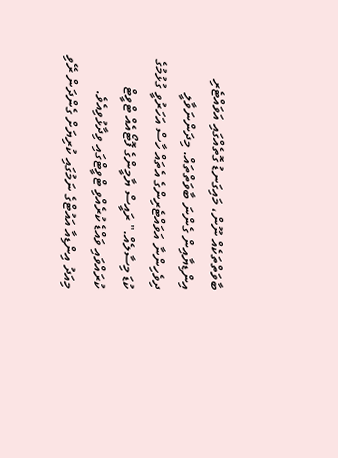ބާވަތްތަކެއް ނޫން، މައިގަނޑު ގޮތެއްގައި އަވައްޓެރި އިންޑިޔާއިން ގެންނަ ބާވަތްތައް. މިދަންނަވާލީ ދިވެހިންނާ އަވައްޓެރިންގެ އެތައް ހާސް އަހަރުވީ ގުޅުމުގެ ކުޑަ މިސާލެއް." ރައީސް ޔާމީންގެ ފޮޓޯއެއް ޓްވީޓް ކުރައްވައި ވައްޑެ ކުރެއްވި ޓްވީޓްގައި ވިދާޅުވިއެވެ.
މިއަދު އިންޑިއާ އައުޓްގެ ނަމުގައި ކުރިޔަށް ގެންދަން ރޭވި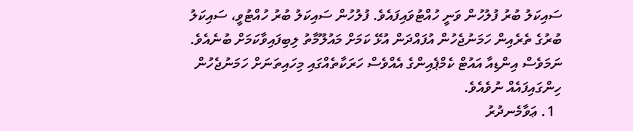ސައިކަލު ބުރު ފުލުހުން ވަނީ ހުއްޓުވައިފައެވެ. ފުލުހުން ސައިކަލު ބުރު ހުއްޓުވީ، ސައިކަލު ބުރުގެ ތެރެއިން ހަމަނުޖެހުން އުފައްދަން އުޅޭ ކަމަށް މައުލޫމާތު ލިބިފައިވާކަމަށް ބުނެއެވެ. ނަމަވެސް އިންޑިއާ އައުޓް ކެމްޕެއިންގެ އެއްވެސް ހަރަކާތެއްގައި މިހައިތަނަށް ހަމަނުޖެހުން ހިންގައިފައެއް ނުވެއެވެ.
  1. ޢަވާމެނދުރު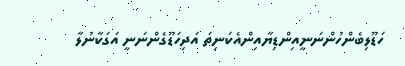ހަޑޫލިބެންހުންނަނީއިންޑިޔާއިންއެކަނިތަ އަދިހަޑޫގެންނަނީ އަގަކާނުލާ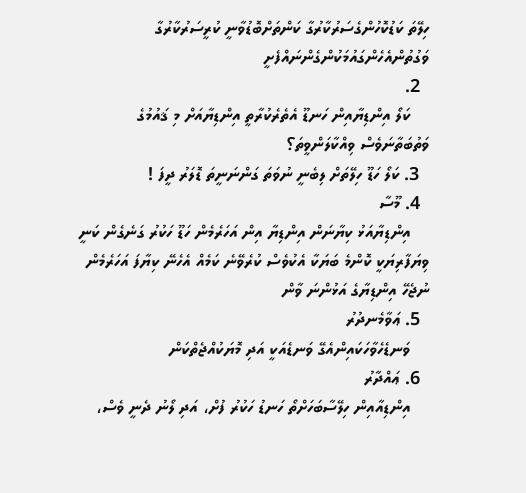ހިލޭތަ ކަޑުކޮހުންގެސަރުކާރުގާ ކަންތަށްބޮޑުވާނީ ކުރީސަރުކާރުގާ ވަގުތުންއެހެންގައުމަކުންގެންނައްފެށީ
  2.
    ކަލޯ އިންޑިޔާއިން ހަނޑޫ އެތެރެކުރާތީ އިންޑިޔާއަށް މި ޤައުމުގެ ވަތުބަތާނަވެސް ވިއްކާލަންވީތަ؟
  3. ކަލޯ ހަޑޫ ހިލޭތަށް ލިބެނީ ނުވަތަ ގަންނަނީތަ ޑޮލަރު ދީފަ !
  4. މޫސާ
    އިންޑިޔާއަޅު ކިޔާނަން އިންޑިޔާ އިން އަހަރެމެން ހަޑޫ ހަކުރު ގަނެގެން ކަނީ ވިޔަފާރިޔަކީ ކޮންމެ ބަޔަކާ އެކުވެސް ކުރެވޭނެ ކަމެއް އެހެނޭ ކިޔާފަ އަހަރެމެން ނުޖެހޭ އިންޑިޔާގެ އަޅުންނަ ވާން
  5. ޢަވާމެނދުރު
    ވަނޑެހެވާހަކައިންއެގޭ ވަނޑެއަކީ އަދި މޮޔަކުއްޖެތްކަން
  6. ޢައްދާރު
    އިންޑިއާއިން ހިލޭސާބަހަށްތޯ ހަނޑު ހަކުރު ފުށް، އަދި ލޯނު ދެނީ ވެސް،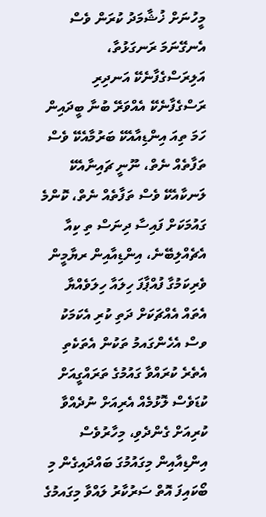މީހުނަށް ޚުޝާމަދު ކުރަން ވެސް އެނގޭނަމަ ރަނގަޅުތާ، އަލިރަސްގެފާނެކޭ އަނދިރި ރަސްގެފާނެކޭ އެއްވަރޭ ބުނާ ބީދައިން ހަމަ ތިއަ އިންޑިއާއެކޭ ބަރުމާއެކޭ ވެސް ތަފާތެއް ނެތް، ނޫނީ ޗައިނާއެކޭ ލަނކާއެކޭ ވެސް ތަފާތެއް ނެތް، ކޮންމެ ގައުމަކަށް ފައިސާ ދިނަސް ތި ކިއާ އެޗެއްލިބޭނެ، އިންޑިއާއިން ރޔާމީން ވެރިކަމުގާ ފުއްޕާފަ ހިލައާ ހިލަވެއްޔާ އެތައް އެއްޗަކަށް ދަތި ކުރި އެކަމަކު ވސް އެހެންގައމު ތަކުން އެތަކެތި އެތެރެ ކުރައްވާ ގައުމުގެ ތަރައްގީއަށް ކުޑަވެސް ލޮޅުމެއް އެރިއަށް ނުދެއްވާ ކުރިއަށް ގެންދެވި، މިހާރުވެސް އިންޑިއާއިން މިގައުމުގަ ބައްދައިގެން މި ބޯކައިފަ އޮތް ސަރުކާރު ލައްވާ މިގައމުގެ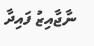ނާޖާއިޒު ފައިދާ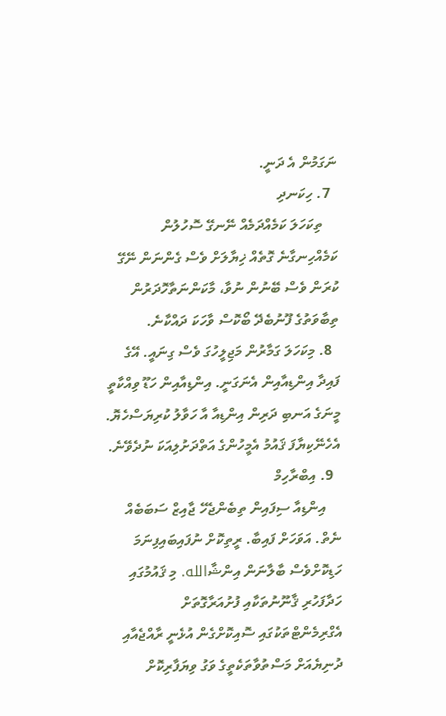ނަގަމުން އެ ދަނީ.
  7. ހިކަނދި
    ތިކަހަލަ ކަމެއްދަމެއް ނޭނގޭ ސޮހުލުން ކަމެއްހިނގާނެ ގޮތެއް ޚިޔާލަށް ވެސް ގެންނަން ނޭގޭ ކުރަން ވެސް ބޭނުން ނުވާ، މާކަންނަތާހޮދަރުން ތިބާވަތުގެ ފޫނުބެދޭ ބޯކޮސް ވާހަކަ ދައްކާނެ.
  8. މިކަހަލަ ގަމާރުން މަޖިލީހުގަ ވެސް ގިނައީ. އޭގެ ފައިދާ އިންޑިއާއިން އެނަގަނީ. އިންޑިއާއިން ހަޑޫ ވިއްކާތީ މީނަގެ އަނބި ދަރިން އިންޑިއާ އާ ހަވާލު ކުރިޔަސްހެޔޮ. އެހެނޭކިޔާފަ ޤައުމު އެމީހުންގެ އަތްދަށުލިއަކަ ނުދެވޭނެ.
  9. އިބްރާހިމް
    އިންޑިއާ ސިފައިން ތިބެންޖެހޭ ޖާއިޒް ސަބަބެއް ނެތް. އަވަހަށް ފައިބާ. ރީތިކޮށް ނުފައިބައިފިނަމަ ހަޑިކޮށްވެސް ބާލާނަން އިންޝާالله. މި ޤައުމުގައި ހަދާފަހުރި ޤާނޫނުތަކާއި ފުށުއަރާގޮތަށް އެގްރިމެންޓްތަކުގައި ސޮއިކޮށްގެން އުޅެނީ ރާއްޖެއާއި ދުނިޔެއަށް މަސްތުވާތަކެތީގެ ވަގު ވިޔަފާރިކޮށް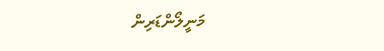މަނީލޯންޑަރިން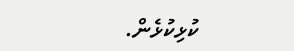ކުޅިކުޅެން.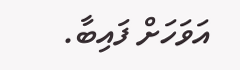އަވަހަށް ފައިބާ.